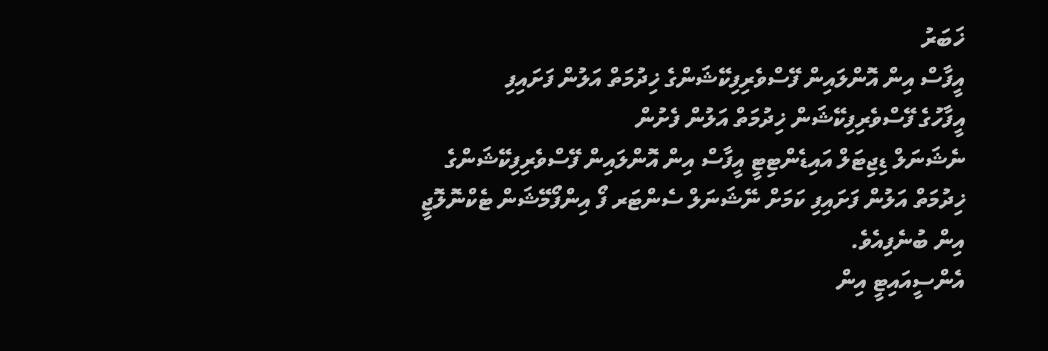ޚަބަރު
އީފާސް އިން އޮންލައިން ފޭސްވެރިފިކޭޝަންގެ ޚިދުމަތް އަލުން ފަށައިފި
އީފާހުގެ ފޭސްވެރިފިކޭޝަން ޚިދުމަތް އަލުން ފެށުން
ނެޝަނަލް ޑިޖިޓަލް އައިޑެންޓިޓީ އީފާސް އިން އޮންލައިން ފޭސްވެރިފިކޭޝަންގެ ޚިދުމަތް އަލުން ފަށައިފި ކަމަށް ނޭޝަނަލް ސެންޓަރ ފޯ އިންފޯމޭޝަން ޓެކްނޮލޮޖީ އިން ބުނެފިއެވެ.
އެންސީއައިޓީ އިން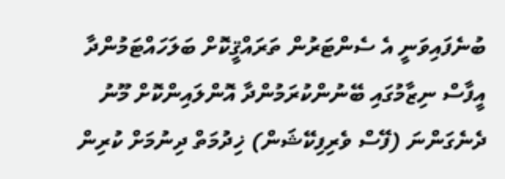ބުނެފައިވަނީ އެ ސެންޓަރުން ތަރައްޤީކޮށް ބަލަހައްޓަމުންދާ އީފާސް ނިޒާމުގައި ބޭނުންކުރަމުންދާ އޮންލައިންކޮށް މޫނު ދެނެގަންނަ (ފޭސް ވެރިފިކޭޝަން) ޚިދުމަތް ދިނުމަށް ކުރިން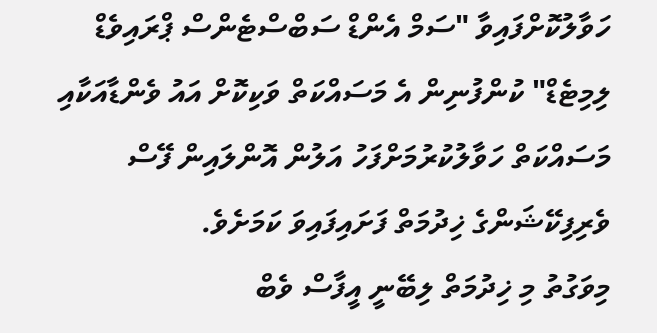ހަވާލުކޮށްފައިވާ "ސަމް އެންޑް ސަބްސްޓެންސް ޕްރައިވެޑް ލިމިޓެޑް" ކުންފުނިން އެ މަސައްކަތް ވަކިކޮށް އައު ވެންޑާއަކާއި މަސައްކަތް ހަވާލުކުރުމަށްފަހު އަލުން އޮންލައިން ފޭސް ވެރިފިކޭޝަންގެ ޚިދުމަތް ފަށައިފައިވަ ކަމަށެވެ.
މިވަގުތު މި ޚިދުމަތް ލިބޭނީ އީފާސް ވެބް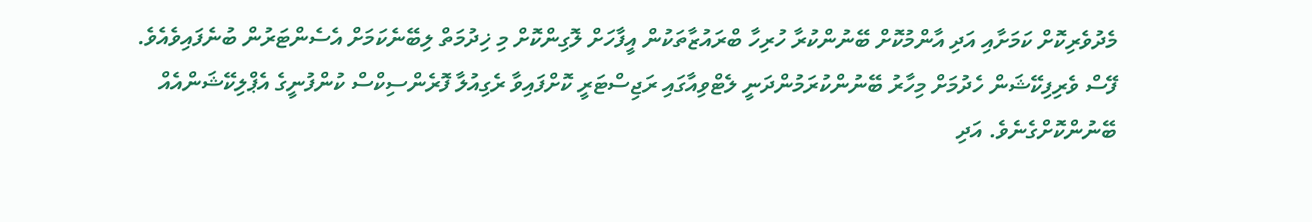މެދުވެރިކޮށް ކަމަށާއި އަދި އާންމުކޮށް ބޭނުންކުރާ ހުރިހާ ބްރައުޒާތަކުން އީފާހަށް ލޮގިންކޮށް މި ޚިދުމަތް ލިބޭނެކަމަށް އެސެންޓަރުން ބުނެފައިވެއެވެ.
ފޭސް ވެރިފިކޭޝަން ހެދުމަށް މިހާރު ބޭނުންކުރަމުންދަނީ ލެޓްވިއާގައި ރަޖިސްޓަރީ ކޮށްފައިވާ ރެގިއުލާ ފޮރެންސިކްސް ކުންފުނީގެ އެޕްލިކޭޝަންއެއް ބޭނުންކޮށްގެނެވެ. އަދި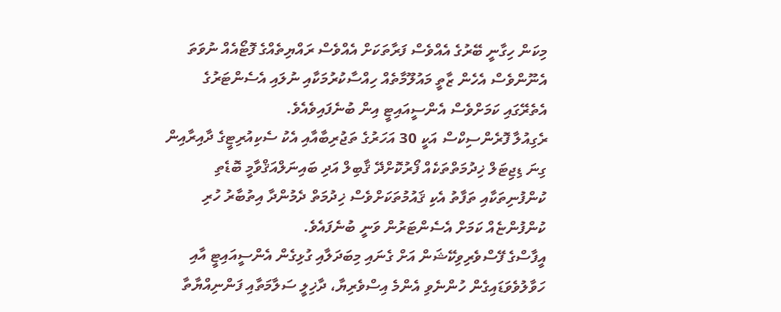މިކަން ހިގާނީ ބޭރުގެ އެއްވެސް ފަރާތަކަށް އެއްވެސް ރައްޔިތެއްގެ ފޮޓޯއެއް ނުވަތަ އެނޫންވެސް އެހެން ޒާތީ މައުލޫމާތެއް ހިއްސާކުރުމަކާއި ނުލައި އެސެންޓަރުގެ އެތެރޭގައި ކަމަށްވެސް އެންސީއައިޓީ އިން ބުނެފައިވެއެވެ.
ރެގިއުލާ ފޮރެންސިކްސް އަކީ 30 އަހަރުގެ ތަޖުރިބާއާއި އެކު ސެކިއުރިޓީގެ ދާއިރާއިން ގިނަ ޑިޖިޓަލް ޚިދުމަތްތަކެއް ފޯރުކޮށްދޭ ޤާބިލް އަދި ބައިނަލްއަޤްވާމީ ބޮޑެތި ކުންފުނިތަކާއި ތަފާތު އެކި ޤައުމުތަކަށްވެސް ޚިދުމަތް ދެމުންދާ އިތުބާރު ހުރި ކުންފުންޏެއް ކަމަށް އެސެންޓަރުން ވަނީ ބުނެފައެވެ.
އީފާސްގެ ފޭސްވެރިވިކޭޝަން އަށް ގެނައި މިބަދަލާއި ގުޅިގެން އެންސީއައިޓީ އާއި ހަވާލުވެވަޑައިގެން ހުންނެވި އެންމެ އިސްވެރިޔާ، ދާޚިލީ ސަލާމަތާއި ފަންނިއްޔާތާ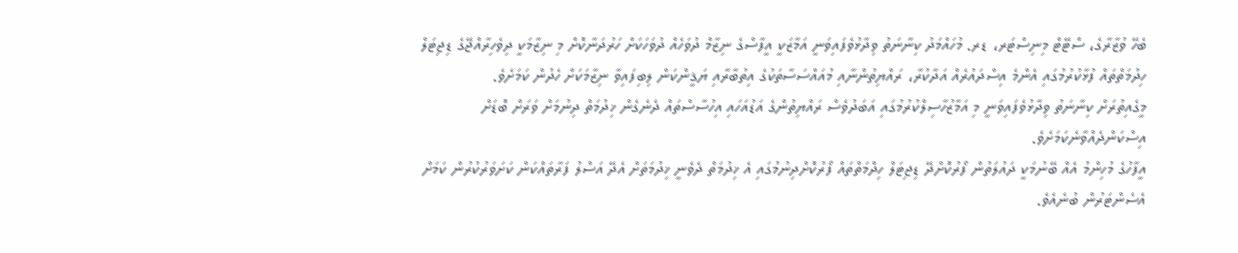ބެހޭ ވުޒާރާގެ، ސްޓޭޓް މިނިސްޓަރ، ޑރ. މުހައްމަދު ކިނާނަތު ވިދާޅުވެފައިވަނީ އަމާޒަކީ އީފާސްގެ ނިޒާމް ދުވަހެއް ދުވަހަކަށް ހަރުދަނާކޮށް މި ނިޒާމަކީ ދިވެހިރާއްޖޭގެ ޑިޖިޓަލް ހިދުމަތްތައް ފުޅާކުރުމުގައި އެންމެ އިސްދައުރެއް އަދާކުރާ، ރައްޔިތުންނާއި މުއައްސަސާތަކުގެ އިތުބާރާއި ޔަޤީންކަން ލިބިފައިވާ ނިޒާމަކަށް ހެދުން ކަމަށެވެ.
މީގެއިތުރަށް ކިނާނަތު ވިދާޅުވެފައިވަނީ މި އަމާޒުހާސިލްކުރުމުގައި އަބަދުވެސް ރައްޔިތުންގެ އަޑުއަހައި އިހުސާސްތައް ދެނެގެން ޚިދުމަތް ދިނުމަށް ވަރަށް ބޮޑަށް އިސްކަންދެއްވާނެކަމަށެވެ.
އީފާހުގެ މުހިންމު އެއް ބޭނުމަކީ ދައުލަތުން ފޯރުކޮށްދޭ ޑިޖިޓަލް ހިދްމަތްތައް ފޯރުކޮށްދިނުމުގައި އެ ޚިދުމަތް ދެވެނީ ޚިދުމަތަށް އެދޭ އަސްލު ފަރާތައްކަން ކަށަވަރުކުރުން ކަމަށް އެސެންޓަރުން ބުނެއެވެ.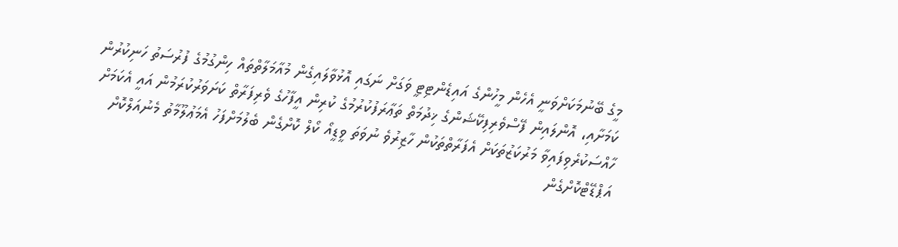މީގެ ބޭނުމަކަށްވަނީ އެހެން މީހުންގެ އައިޑެންޓިޓީ ވަގަށް ނަގައި އޮޅުވާލައިގެން މުއާމަލާތްތައް ހިންގުމުގެ ފުރުސަތު ހަނިކުރުން ކަމަށާއި، އޮންލައިން ފޭސްވެރިފިކޭޝަންގެ ޚިދުމަތް ތަޢާރަފުކުރުމުގެ ކުރިން އީފާހުގެ ވެރިފަރާތް ކަށަވަރުކުރަމުން އައީ އެކަމަށް ހާއްސަކުރެވިފައިވާ މަރުކަޒުތަކަށް އެފަރާތްތަކުން ހާޒިރުވެ ނުވަތަ ވީޑީއޯ ކޯލް ކޮށްގެން ބެލުމަށްފަހު އެމަޢުލޫމާތު މެނުއަލްކޮށް އަޕްޑޭޓްކޮށްގެން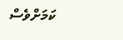ކަމަށްވެސް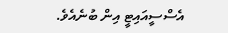އެސްސީއައިޓީ އިން ބުނެއެވެ.